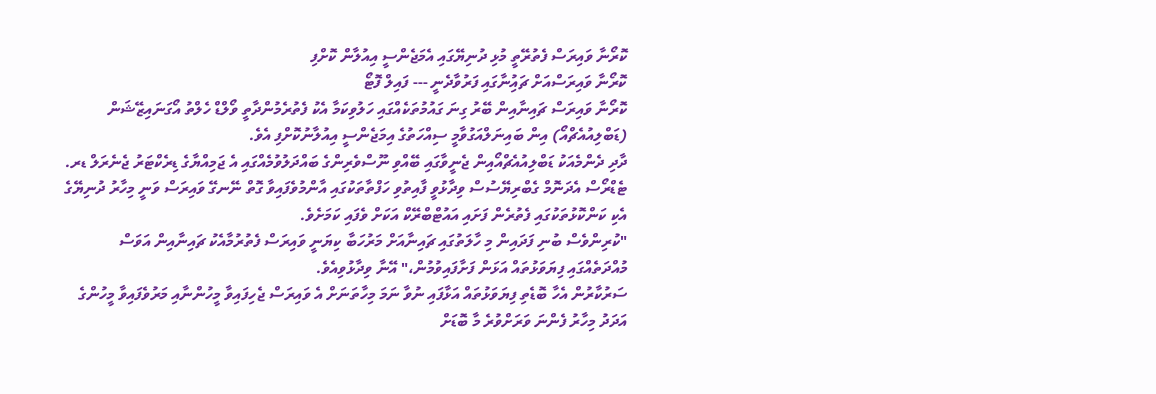ކޮރޯނާ ވައިރަސް ފެތުރޭތީ މުޅި ދުނިޔޭގައި އެމަޖެންސީ އިއުލާން ކޮށްފި
ކޮރޯނާ ވައިރަސްއަށް ޗައިުނާގައި ފަރުވާދެނީ --- ފައިލް ފޮޓޯ
ކޮރޯނާ ވައިރަސް ޗައިނާއިން ބޭރު ގިނަ ގައުމުތަކެއްގައި ހަލުވިކަމާ އެކު ފެތުރެމުންދާތީ ވޯލްޑް ހެލްތު އޯގަނައިޒޭޝަން (ޑަބްލިއުއެޗްއޯ) އިން ބައިނަލްއަގުވާމީ ސިއްހަތުގެ އިމަޖެންސީ އިއުލާނުކޮށްފި އެވެ.
ދާދި ދެންމެއަކު ޑަބްލިއުއެޗްއޯއިން ޖެނީވާގައި ބޭއްވި ނޫސްވެރިންގެ ބައްދަލުވުމެއްގައި އެ ޖަމިއްޔާގެ ޑިރެކްޓަރު ޖެނެރަލް ޑރ. ޓެޑްރޯސް އެދަނޮމް ގެބްރިޔޭސުސް ވިދާޅުވީ ފާއިތުވި ހަފްތާތަކުގައި އާންމުވެފައިވާ ގޮތް ނޭނގޭ ވައިރަސް ވަނީ މިހާރު ދުނިޔޭގެ އެކި ކަންކޮޅުތަކުގައި ފެތުރެން ފަށައި އައުޓްބްރޭކް އަކަށް ވެފައި ކަމަށެވެ.
"ކުރިންވެސް ބުނި ފަދައިން މި ހާލަތުގައި ޗައިނާއަށް މަރުހަބާ ކިޔަނީ ވައިރަސް ފެތުރުމާއެކު ޗައިނާއިން އަވަސް މުއްދަތެއްގައި ފިޔަވަޅުތައް އަޅަން ފަށާފައިވުމުން،" އޭނާ ވިދާޅުވިއެވެ.
ސަރުކާރުން އެހާ ބޮޑެތި ފިޔަވަޅުތައް އަޅާފައި ނުވާ ނަމަ މިހާތަނަށް އެ ވައިރަސް ޖެހިފައިވާ މީހުންނާއި މަރުވެފައިވާ މީހުންގެ އަދަދު މިހާރު ފެންނަ ވަރަށްވުރެ މާ ބޮޑަށް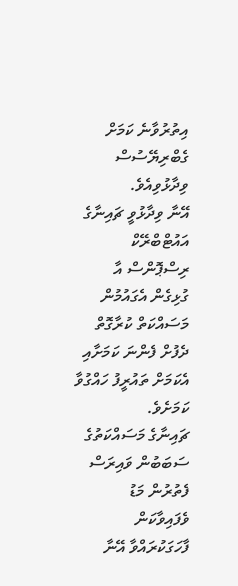އިތުރުވާނެ ކަމަށް ގެބްރިޔޭސުސް ވިދާޅުވިއެވެ.
އޭނާ ވިދާޅުވީ ޗައިނާގެ އައުޓްބްރޭކް ރިސްޕޮންސް އާ ގުޅިގެން އެގައުމުން މަސައްކަތް ކުރާގޮތް ދެފުށް ފެންނަ ކަމަށާއި އެކަމަށް ތައުރީފު ހައްގުވާ ކަމަށެވެ.
ޗައިނާގެ މަސައްކަތުގެ ސަބަބުން ވައިރަސް ފެތުރުން މަޑު ވެފައިވާކަން ފާހަގަކުރައްވާ އޭނާ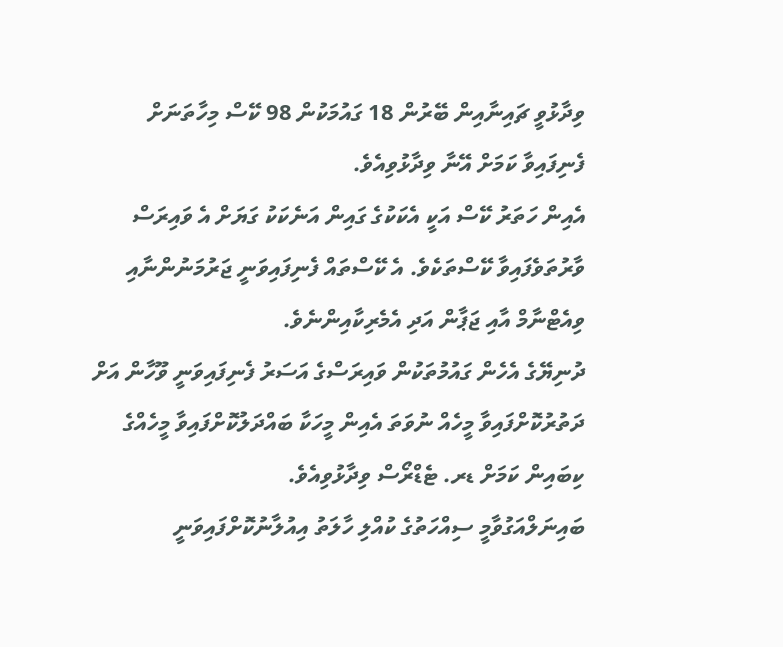ވިދާޅުވީ ޗައިނާއިން ބޭރުން 18 ގައުމަކުން 98 ކޭސް މިހާތަނަށް ފެނިފައިވާ ކަމަށް އޭނާ ވިދާޅުވިއެވެ.
އެއިން ހަތަރު ކޭސް އަކީ އެކަކުގެ ގައިން އަނެކަކު ގަޔަށް އެ ވައިރަސް ވާރުތަވެފައިވާ ކޭސްތަކެވެ. އެ ކޭސްތައް ފެނިފައިވަނީ ޖަރުމަނުންނާއި ވިއެޓްނާމް އާއި ޖަޕާން އަދި އެމެރިކާއިންނެވެ.
ދުނިޔޭގެ އެހެން ގައުމުތަކުން ވައިރަސްގެ އަސަރު ފެނިފައިވަނީ ވޫހާން އަށް ދަތުރުކޮށްފައިވާ މީހެއް ނުވަތަ އެއިން މީހަކާ ބައްދަލުކޮށްފައިވާ މީހެއްގެ ކިބައިން ކަމަށް ޑރ. ޓެޑްރޯސް ވިދާޅުވިއެވެ.
ބައިނަލްއަގުވާމީ ސިއްހަތުގެ ކުއްލި ހާލަތު އިއުލާނުކޮށްފައިވަނީ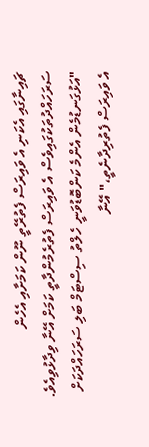ޗައިނާގައި އެކަނި އެ ވައިރަސް ފެތުރޭތީ ނޫން ކަމަށާއި އެހެން ސަރަހައްދުތަކުގައިވެސް އެ ވައިރަސް ފެތުރެމުންދާތީ ކަމަށް އޭނާ ވިދާޅުވިއެވެ.
"އަޅުގަނޑުމެން އެންމެ ކަންބޮޑުވަނީ ހެލްތު ސިސްޓަމް ބަލި ސަރަހައްދަކަށް އެ ވައިރަސް ފެތުރިދާނެތީ،" އޭނާ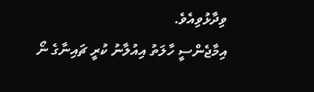ވިދާޅުވިއެވެ.
އިމާޖެންސީ ހާލަތު އިއުލާނު ކުރީ ޗައިނާގެ ނޯ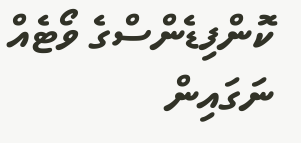ކޮންފިޑެންސްގެ ވޯޓެއް ނަގައިން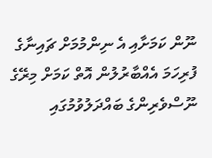ނޫން ކަމަށާއި އެ ނިންމުމަށް ޗައިނާގެ ފުރިހަމަ އެއްބާރުލުން އޮތް ކަމަށް މިރޭގެ ނޫސްވެރިންގެ ބައްދަލުވުމުގައި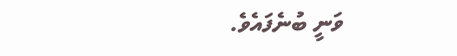ވަނީ ބުނެފައެވެ.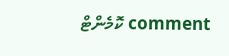comment ކޮމެންޓް